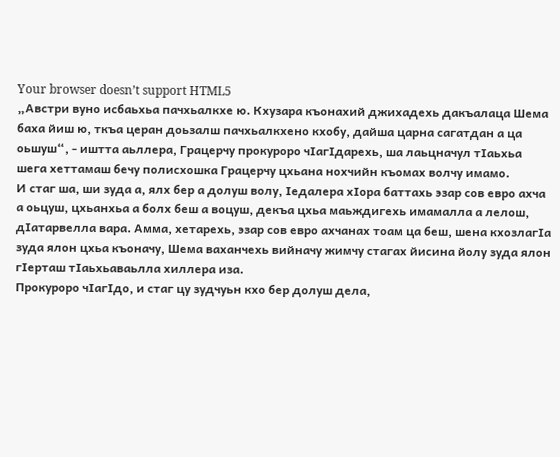Your browser doesn’t support HTML5
„Австри вуно исбаьхьа пачхьалкхе ю. Кхузара къонахий джихадехь дакъалаца Шема баха йиш ю, ткъа церан доьзалш пачхьалкхено кхобу, дайша царна сагатдан а ца оьшуш“, - иштта аьллера, Грацерчу прокуроро чIагIдарехь, ша лаьцначул тIаьхьа шега хеттамаш бечу полисхошка Грацерчу цхьана нохчийн къомах волчу имамо.
И стаг ша, ши зуда а, ялх бер а долуш волу, Iедалера хIора баттахь эзар сов евро ахча а оьцуш, цхьанхьа а болх беш а воцуш, декъа цхьа маьждигехь имамалла а лелош, дIатарвелла вара. Амма, хетарехь, эзар сов евро ахчанах тоам ца беш, шена кхозлагIа зуда ялон цхьа къоначу, Шема ваханчехь вийначу жимчу стагах йисина йолу зуда ялон гIерташ тIаьхьаваьлла хиллера иза.
Прокуроро чIагIдо, и стаг цу зудчуьн кхо бер долуш дела,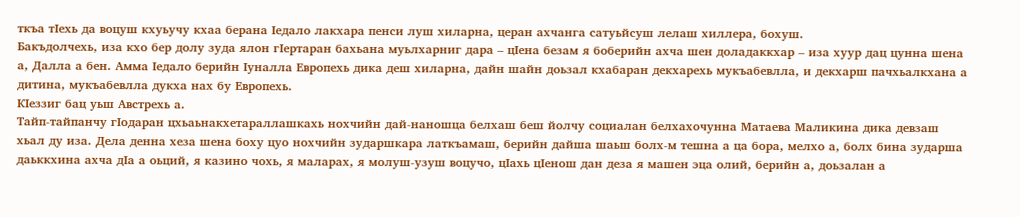ткъа тIехь да воцуш кхуьучу кхаа берана Iедало лакхара пенси луш хиларна, церан ахчанга сатуьйсуш лелаш хиллера, бохуш.
Бакъдолчехь, иза кхо бер долу зуда ялон гIертаран бахьана муьлхарниг дара – цIена безам я боберийн ахча шен доладаккхар – иза хуур дац цунна шена а, Далла а бен. Амма Iедало берийн Iуналла Европехь дика деш хиларна, дайн шайн доьзал кхабаран декхарехь мукъабевлла, и декхарш пачхьалкхана а дитина, мукъабевлла дукха нах бу Европехь.
КIеззиг бац уьш Австрехь а.
Тайп-тайпанчу гIодаран цхьаьнакхетараллашкахь нохчийн дай-наношца белхаш беш йолчу социалан белхахочунна Матаева Маликина дика девзаш хьал ду иза. Дела денна хеза шена боху цуо нохчийн зударшкара латкъамаш, берийн дайша шаьш болх-м тешна а ца бора, мелхо а, болх бина зударша даьккхина ахча дIа а оьций, я казино чохь, я маларах, я молуш-узуш воцучо, цIахь цIенош дан деза я машен эца олий, берийн а, доьзалан а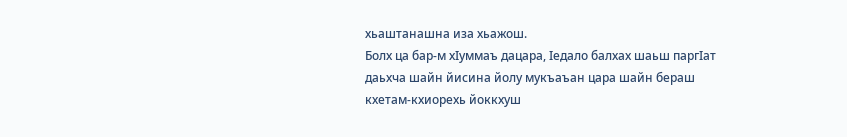хьаштанашна иза хьажош.
Болх ца бар-м хIуммаъ дацара, Iедало балхах шаьш паргIат даьхча шайн йисина йолу мукъаъан цара шайн бераш кхетам-кхиорехь йоккхуш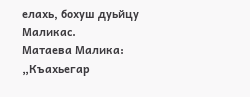елахь, бохуш дуьйцу Маликас.
Матаева Малика: „Къахьегар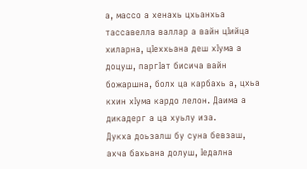а, массо а хенахь цхьанхьа тассавелла валлар а вайн цIийца хиларна, цIеххьана деш хIума а доцуш, паргIат бисича вайн божаршна, болх ца карбахь а, цхьа кхин хIума кардо лелон. Даима а дикадерг а ца хуьлу иза.
Дукха доьзалш бу суна бевзаш, ахча бахьана долуш, Iедална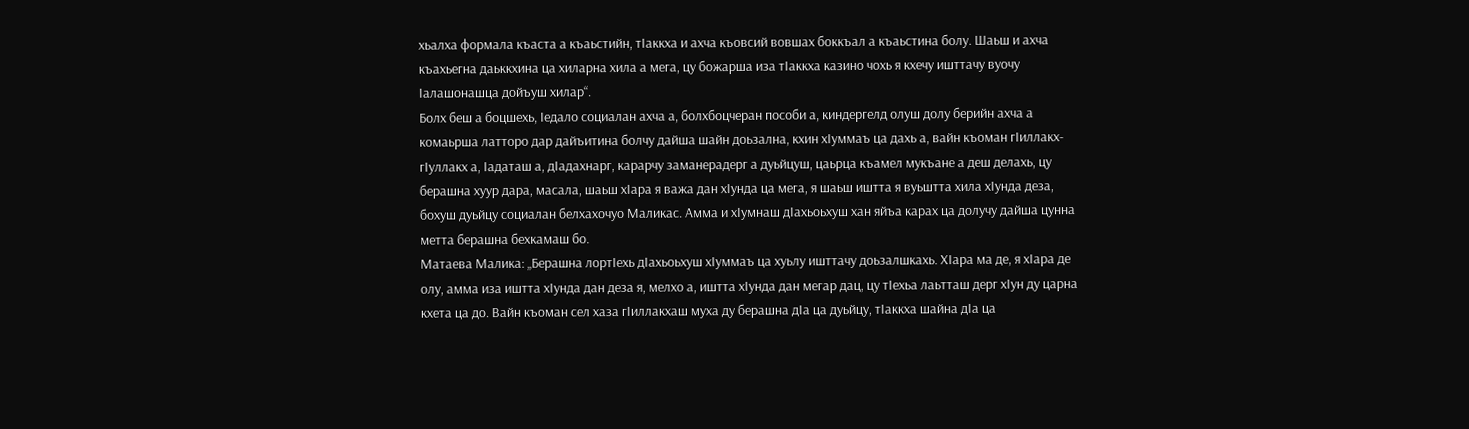хьалха формала къаста а къаьстийн, тIаккха и ахча къовсий вовшах боккъал а къаьстина болу. Шаьш и ахча къахьегна даьккхина ца хиларна хила а мега, цу божарша иза тIаккха казино чохь я кхечу ишттачу вуочу Iалашонашца дойъуш хилар“.
Болх беш а боцшехь, Iедало социалан ахча а, болхбоцчеран пособи а, киндергелд олуш долу берийн ахча а комаьрша латторо дар дайъитина болчу дайша шайн доьзална, кхин хIуммаъ ца дахь а, вайн къоман гIиллакх-гIуллакх а, Iадаташ а, дIадахнарг, карарчу заманерадерг а дуьйцуш, цаьрца къамел мукъане а деш делахь, цу берашна хуур дара, масала, шаьш хIара я важа дан хIунда ца мега, я шаьш иштта я вуьштта хила хIунда деза, бохуш дуьйцу социалан белхахочуо Маликас. Амма и хIумнаш дIахьоьхуш хан яйъа карах ца долучу дайша цунна метта берашна бехкамаш бо.
Матаева Малика: „Берашна лортIехь дIахьоьхуш хIуммаъ ца хуьлу ишттачу доьзалшкахь. ХIара ма де, я хIара де олу, амма иза иштта хIунда дан деза я, мелхо а, иштта хIунда дан мегар дац, цу тIехьа лаьтташ дерг хIун ду царна кхета ца до. Вайн къоман сел хаза гIиллакхаш муха ду берашна дIа ца дуьйцу, тIаккха шайна дIа ца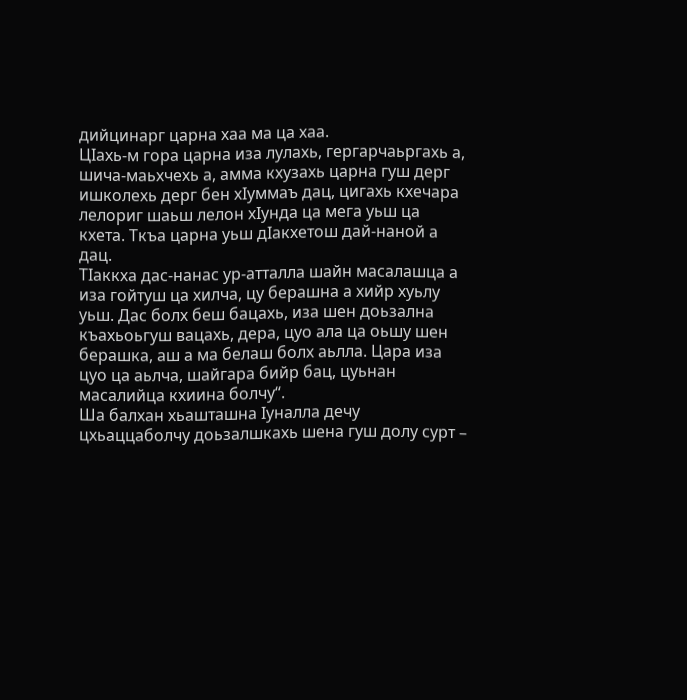дийцинарг царна хаа ма ца хаа.
ЦIахь-м гора царна иза лулахь, гергарчаьргахь а, шича-маьхчехь а, амма кхузахь царна гуш дерг ишколехь дерг бен хIуммаъ дац, цигахь кхечара лелориг шаьш лелон хIунда ца мега уьш ца кхета. Ткъа царна уьш дIакхетош дай-наной а дац.
ТIаккха дас-нанас ур-атталла шайн масалашца а иза гойтуш ца хилча, цу берашна а хийр хуьлу уьш. Дас болх беш бацахь, иза шен доьзална къахьоьгуш вацахь, дера, цуо ала ца оьшу шен берашка, аш а ма белаш болх аьлла. Цара иза цуо ца аьлча, шайгара бийр бац, цуьнан масалийца кхиина болчу“.
Ша балхан хьашташна Iуналла дечу цхьаццаболчу доьзалшкахь шена гуш долу сурт –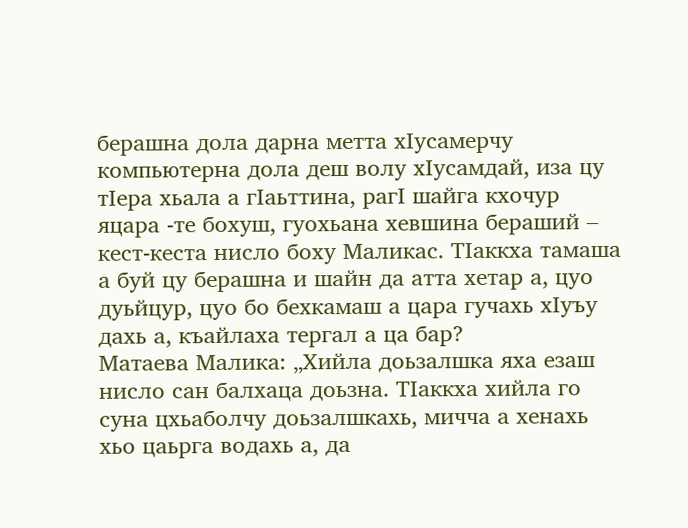берашна дола дарна метта хIусамерчу компьютерна дола деш волу хIусамдай, иза цу тIера хьала а гIаьттина, рагI шайга кхочур яцара -те бохуш, гуохьана хевшина бераший – кест-кеста нисло боху Маликас. ТIаккха тамаша а буй цу берашна и шайн да атта хетар а, цуо дуьйцур, цуо бо бехкамаш а цара гучахь хIуъу дахь а, къайлаха тергал а ца бар?
Матаева Малика: „Хийла доьзалшка яха езаш нисло сан балхаца доьзна. ТIаккха хийла го суна цхьаболчу доьзалшкахь, мичча а хенахь хьо цаьрга водахь а, да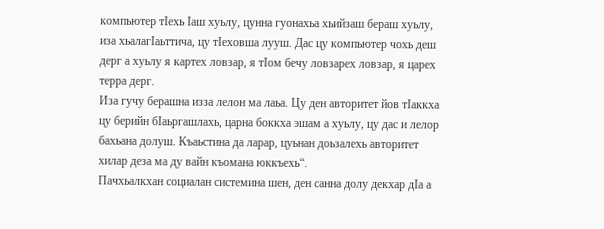компьютер тIехь Iаш хуьлу, цунна гуонахьа хьийзаш бераш хуьлу, иза хьалагIаьттича, цу тIеховша лууш. Дас цу компьютер чохь деш дерг а хуьлу я картех ловзар, я тIом бечу ловзарех ловзар, я царех терра дерг.
Иза гучу берашна изза лелон ма лаьа. Цу ден авторитет йов тIаккха цу берийн бIаьргашлахь, царна боккха эшам а хуьлу, цу дас и лелор бахьана долуш. Къаьстина да ларар, цуьнан доьзалехь авторитет хилар деза ма ду вайн къомана юккъехь“.
Пачхьалкхан социалан системина шен, ден санна долу декхар дIа а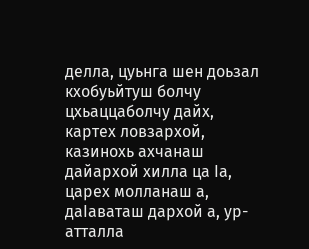делла, цуьнга шен доьзал кхобуьйтуш болчу цхьаццаболчу дайх, картех ловзархой, казинохь ахчанаш дайархой хилла ца Iа, царех молланаш а, даIаваташ дархой а, ур-атталла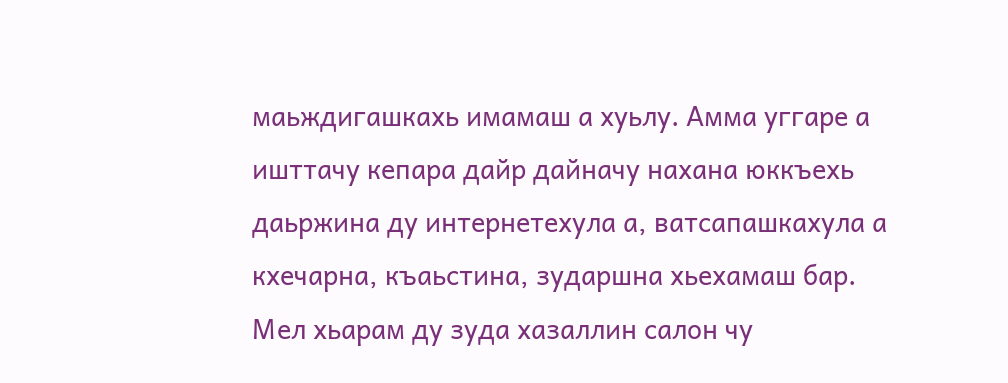маьждигашкахь имамаш а хуьлу. Амма уггаре а ишттачу кепара дайр дайначу нахана юккъехь даьржина ду интернетехула а, ватсапашкахула а кхечарна, къаьстина, зударшна хьехамаш бар.
Мел хьарам ду зуда хазаллин салон чу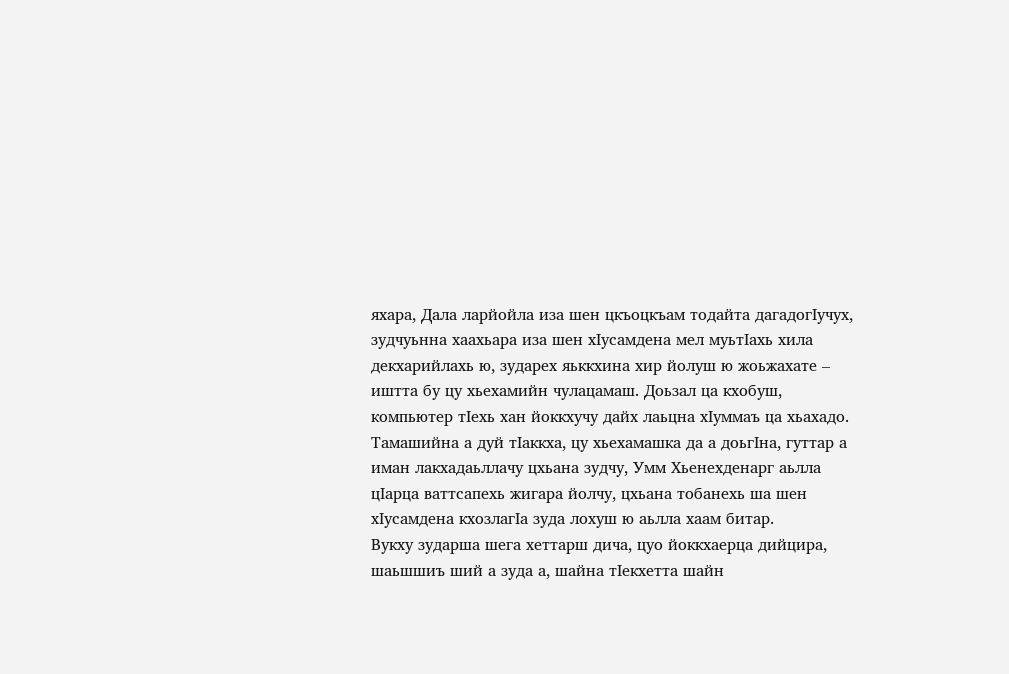яхара, Дала ларйойла иза шен цкъоцкъам тодайта дагадогIучух, зудчуьнна хаахьара иза шен хIусамдена мел муьтIахь хила декхарийлахь ю, зударех яьккхина хир йолуш ю жоьжахате – иштта бу цу хьехамийн чулацамаш. Доьзал ца кхобуш, компьютер тIехь хан йоккхучу дайх лаьцна хIуммаъ ца хьахадо.
Тамашийна а дуй тIаккха, цу хьехамашка да а доьгIна, гуттар а иман лакхадаьллачу цхьана зудчу, Умм Хьенехденарг аьлла цIарца ваттсапехь жигара йолчу, цхьана тобанехь ша шен хIусамдена кхозлагIа зуда лохуш ю аьлла хаам битар.
Вукху зударша шега хеттарш дича, цуо йоккхаерца дийцира, шаьшшиъ ший а зуда а, шайна тIекхетта шайн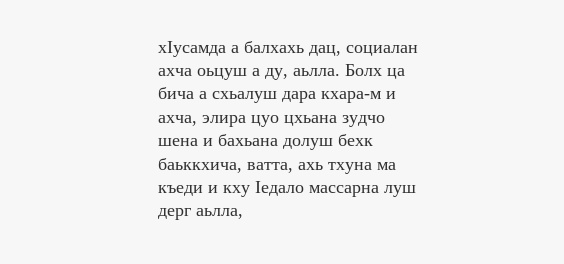хIусамда а балхахь дац, социалан ахча оьцуш а ду, аьлла. Болх ца бича а схьалуш дара кхара-м и ахча, элира цуо цхьана зудчо шена и бахьана долуш бехк баьккхича, ватта, ахь тхуна ма къеди и кху Iедало массарна луш дерг аьлла,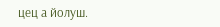цец а йолуш.